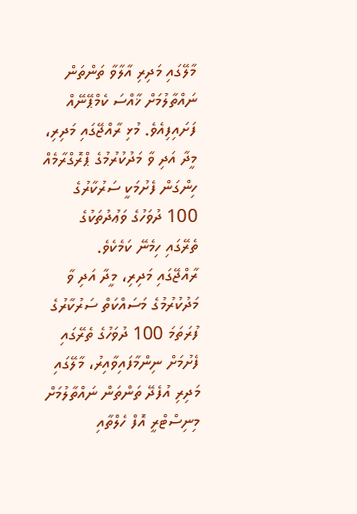މާލޭގައި މަދިރި އާލާވާ ތަންތަން ނައްތާލުމަށް ޚާއްސަ ކެމްޕޭނޭއް ފަށައިފިއެވެ. މުޅި ރާއްޖޭގައި މަދިރި، މީދާ އަދި ވާ މަދުކުރުމުގެ ޕްރޮގްރާމެއް ހިންގަން ފެށުމަކީ ސަރުކާރުގެ 100 ދުވަހުގެ ވަޢުދުތަކުގެ ތެރޭގައި ހިމެނޭ ކަމެކެވެ.
ރާއްޖޭގައި މަދިރި، މީދާ އަދި ވާ މަދުކުރުމުގެ މަސައްކަތް ސަރުކާރުގެ ފުރަތަމަ 100 ދުވަހުގެ ތެރޭގައި ފެށުމަށް ނިންމާފައިވާއިރު، މާލޭގައި މަދިރި އުފެދޭ ތަންތަން ނައްތާލުމަށް މިނިސްޓްރީ އޮފް ހެލްތާއި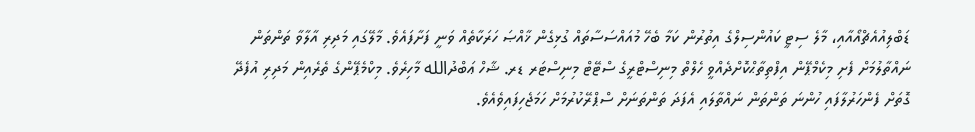ޑަބްލިއުއެޗްއޯއާއި، މާލެ ސިޓީ ކައުންސިލްގެ އިތުރުން ކަމާ ބެހޭ މުއައްސަސާތައް ގުޅިގެން ޚާއްޞަ ހަރަކާތެއް ވަނީ ފަށާފައެވެ. މާލޭގައި މަދިރި އާލާވާ ތަންތަން ނައްތާލުމަށް ފެށި މިކެމްޕޭން އިފްތިތާޙްކޮށްދެއްވީ ހެލްތް މިނިސްޓްރީގެ ސްޓޭޓް މިނިސްޓަރ ޑރ. ޝާހް ޢަބްދުالله މާހިރެވެ. މިކްމެޕޭންގެ ތެރެއިން މަދިރި އުފެދޭ ގޮތަށް ފެންހަރުލާފައި ހުންނަ ތަންތަން ނައްތާލައި އެފަދަ ތަންތަނަށް ސްޕްރޭކުރުމަށް ހަމަޖެހިފައިވެއެވެ.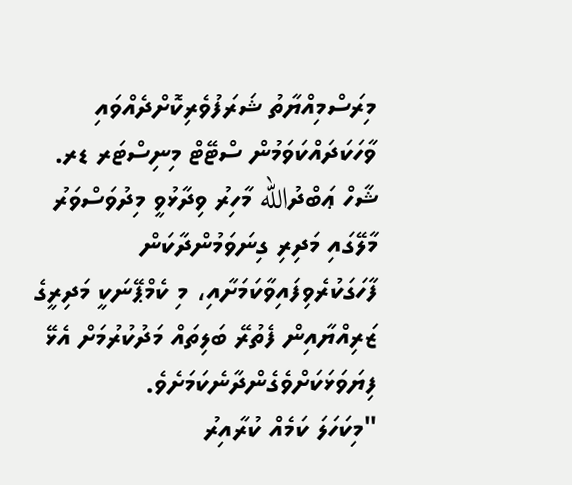މިރަސްމިއްޔާތު ޝަރަފުވެރިކޮށްދެއްވައި ވާހަކަދައްކަވަމުން ސްޓޭޓް މިނިސްޓަރ ޑރ. ޝާހް ޢަބްދުالله މާހިރު ވިދާޅުވީ މިދުވަސްވަރު މާލޭގައި މަދިރި ގިނަވަމުންދާކަން ފާހަގަކުރެވިފައިވާކަމަށާއި، މި ކެމްޕޭނަކީ މަދިރީގެ ޒަރިއްޔާއިން ފެތުރޭ ބަލިތައް މަދުކުރުމަށް އެޅޭ ފިޔަވަޅަކަށްވެގެންދާނެކަމަށެވެ.
"މިކަހަލަ ކަމެއް ކުރާއިރު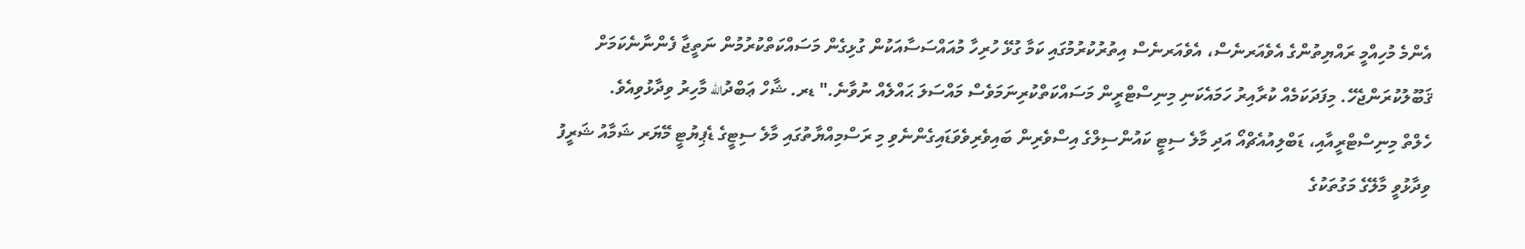އެންމެ މުހިއްމީ ރައްޔިތުންގެ އެވެއަރނެސް، އެވެއަރނެސް އިތުރުކުރުމުގައި ކަމާ ގުޅޭ ހުރިހާ މުއައްސަސާއަކުން ގުޅިގެން މަސައްކަތްކުރުމުން ނަތީޖާ ފެންނާނެކަމަށް ޤަބޫލުކުރަންޖެހޭ. މިފަދަކަމެއް ކުރާއިރު ހަމައެކަނި މިނިސްޓްރީން މަސައްކަތްކުރިނަމަވެސް މައްސަލަ ޙައްލެއް ނުވާނެ." ޑރ. ޝާހް ޢަބްދުالله މާހިރު ވިދާޅުވިއެވެ.
ހެލްތް މިނިސްޓްރީއާއި، ޑަބްލިއުއެޗްއޯ އަދި މާލެ ސިޓީ ކައުންސިލްގެ އިސްވެރިން ބައިވެރިވެވަޑައިގެންނެވި މި ރަސްމިއްޔާތުގައި މާލެ ސިޓީގެ ޑެޕިޔުޓީ މޭޔަރ ޝަމާއު ޝަރީފު ވިދާޅުވީ މާލޭގެ މަގުތަކުގެ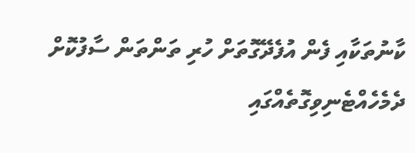ކާނުތަކާއި ފެން އުފެދޭގޮތަށް ހުރި ތަންތަން ސާފުކޮށް ދެމެހެއްޓެނިވިގޮތެއްގައި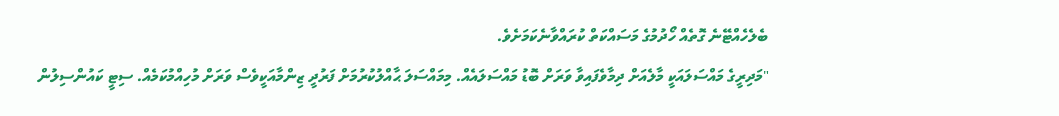ބެލެހެއްޓޭނެ ގޮތެއް ހޯދުމުގެ މަސައްކަތް ކުރައްވާނެކަމަށެވެ.
"މަދިރީގެ މައްސަލައަކީ މާލެއަށް ދިމާވެފައިވާ ވަރަށް ބޮޑު މައްސަލައެއް. މިމައްސަލަ ޙާއްލުކުރުމަށް ފަރުދީ ޒިންމާއަކީވެސް ވަރަށް މުހިއްމުކަމެއް. ސިޓީ ކައުންސިލުން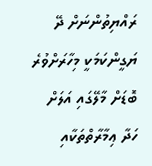ރައްޔިތުންނަށް ދޭ ޔަގީންކަމަކީ މިހާރަށްވުރެ ބޮޑަށް މާލޭގައި އަލަށް ހަދާ ޢިމާރާތްތަކާއި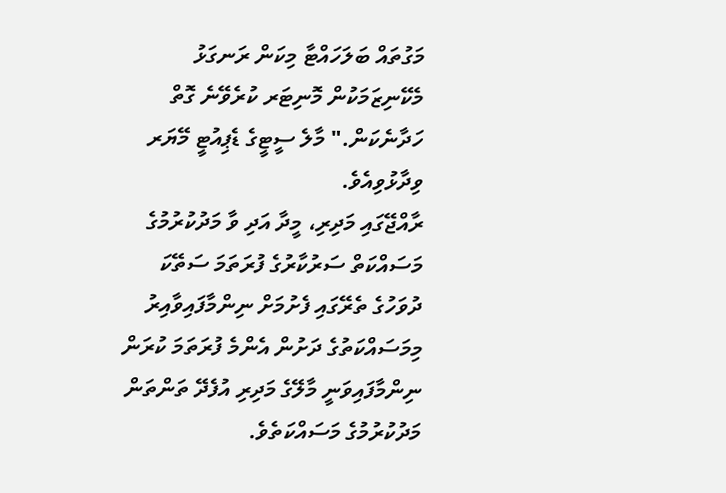މަގުތައް ބަލަހައްޓާ މިކަން ރަނގަޅު މެކޭނިޒަމަކުން މޮނިޓަރ ކުރެވޭނެ ގޮތް ހަދާނެކަން." މާލެ ސީޓީގެ ޑެޕިއުޓީ މޭޔަރ ވިދާޅުވިއެވެ.
ރާއްޖޭގައި މަދިރި، މީދާ އަދި ވާ މަދުކުރުމުގެ މަސައްކަތް ސަރުކާރުގެ ފުރަތަމަ ސަތޭކަ ދުވަހުގެ ތެރޭގައި ފެށުމަށް ނިންމާފައިވާއިރު މިމަސައްކަތުގެ ދަށުން އެންމެ ފުރަތަމަ ކުރަން ނިންމާފައިވަނީ މާލޭގެ މަދިރި އުފެދޭ ތަންތަން މަދުކުރުމުގެ މަސައްކަތެވެ.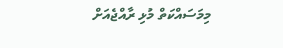މިމަސައްކަތް މުޅި ރާއްޖެއަށް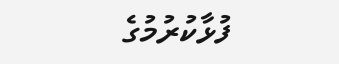ފުޅާކުރުމުގެ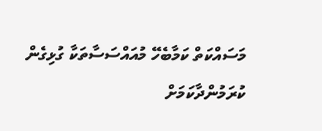މަސައްކަތް ކަމާބެހޭ މުއައްސަސާތަކާ ގުޅިގެން ކުރަމުންދާކަމަށް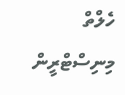ހެލްތް މިނިސްޓްރީން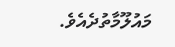މައުލޫމާތުދެއެވެ.